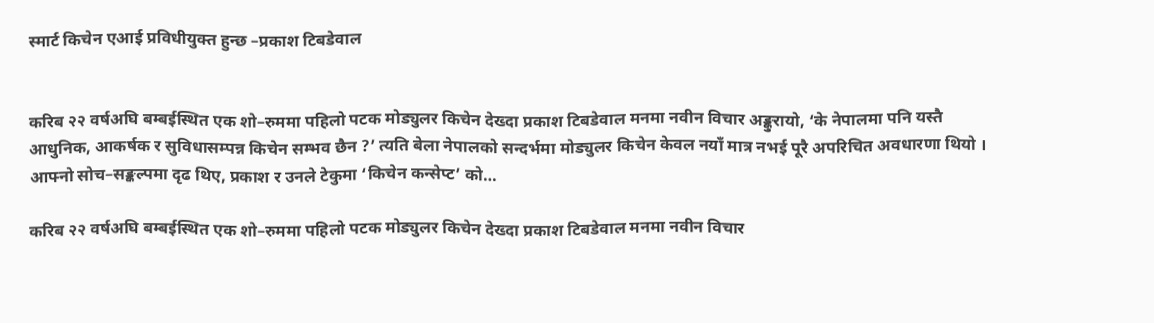स्मार्ट किचेन एआई प्रविधीयुक्त हुन्छ –प्रकाश टिबडेवाल


करिब २२ वर्षअघि बम्बईस्थित एक शो–रुममा पहिलो पटक मोड्युलर किचेन देख्दा प्रकाश टिबडेवाल मनमा नवीन विचार अङ्कुरायो, ‘के नेपालमा पनि यस्तै आधुनिक, आकर्षक र सुविधासम्पन्न किचेन सम्भव छैन ?’ त्यति बेला नेपालको सन्दर्भमा मोड्युलर किचेन केवल नयाँ मात्र नभई पूरै अपरिचित अवधारणा थियो । आफ्नो सोच–सङ्कल्पमा दृढ थिए, प्रकाश र उनले टेकुमा ‘किचेन कन्सेप्ट’ को…

करिब २२ वर्षअघि बम्बईस्थित एक शो–रुममा पहिलो पटक मोड्युलर किचेन देख्दा प्रकाश टिबडेवाल मनमा नवीन विचार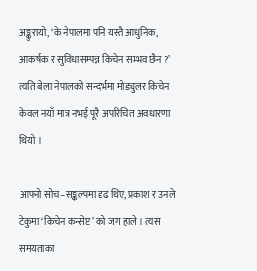अङ्कुरायो, ‘के नेपालमा पनि यस्तै आधुनिक, आकर्षक र सुविधासम्पन्न किचेन सम्भव छैन ?’ त्यति बेला नेपालको सन्दर्भमा मोड्युलर किचेन केवल नयाँ मात्र नभई पूरै अपरिचित अवधारणा थियो ।

आफ्नो सोच–सङ्कल्पमा दृढ थिए, प्रकाश र उनले टेकुमा ‘किचेन कन्सेप्ट’ को जग हाले । त्यस समयताका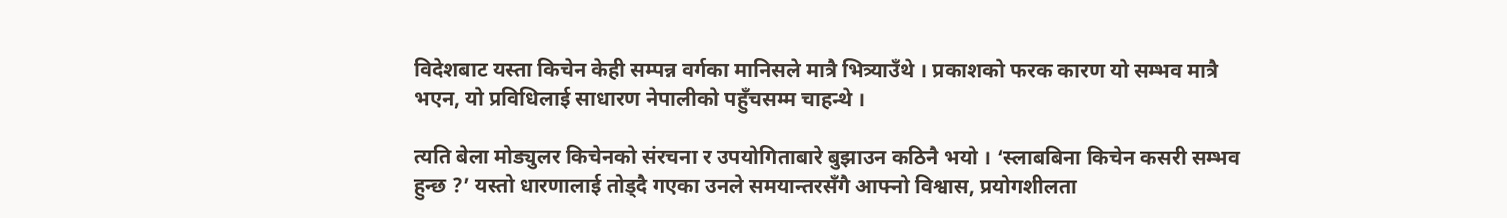विदेशबाट यस्ता किचेन केही सम्पन्न वर्गका मानिसले मात्रै भित्र्याउँथे । प्रकाशको फरक कारण यो सम्भव मात्रै भएन, यो प्रविधिलाई साधारण नेपालीको पहुँचसम्म चाहन्थे ।

त्यति बेला मोड्युलर किचेनको संरचना र उपयोगिताबारे बुझाउन कठिनै भयो । ‘स्लाबबिना किचेन कसरी सम्भव हुन्छ ?’ यस्तो धारणालाई तोड्दै गएका उनले समयान्तरसँगै आफ्नो विश्वास, प्रयोगशीलता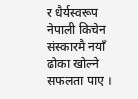र धैर्यस्वरूप नेपाली किचेन संस्कारमै नयाँ ढोका खोल्ने सफलता पाए ।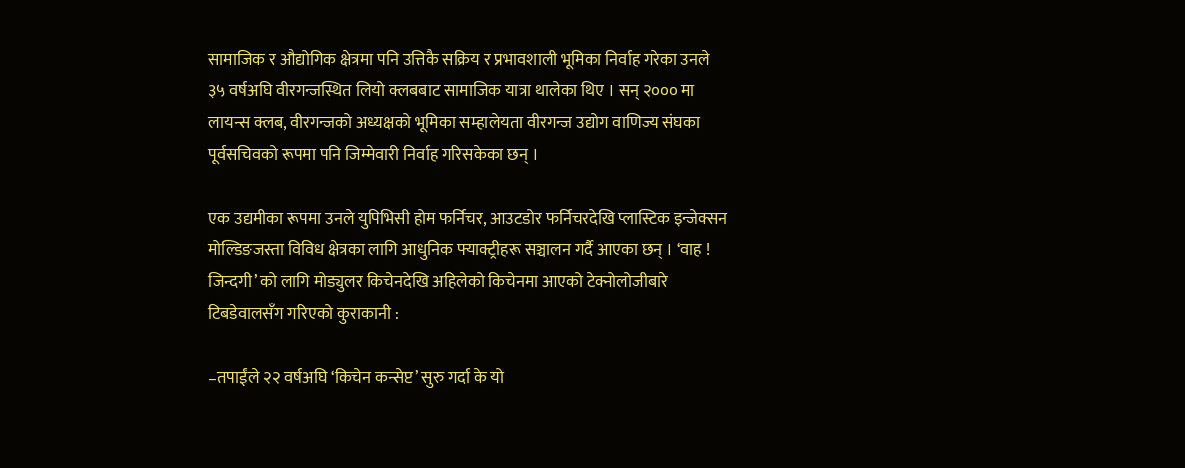सामाजिक र औद्योगिक क्षेत्रमा पनि उत्तिकै सक्रिय र प्रभावशाली भूमिका निर्वाह गरेका उनले ३५ वर्षअघि वीरगन्जस्थित लियो क्लबबाट सामाजिक यात्रा थालेका थिए । सन् २००० मा लायन्स क्लब, वीरगन्जको अध्यक्षको भूमिका सम्हालेयता वीरगन्ज उद्योग वाणिज्य संघका पूर्वसचिवको रूपमा पनि जिम्मेवारी निर्वाह गरिसकेका छन् ।

एक उद्यमीका रूपमा उनले युपिभिसी होम फर्निचर, आउटडोर फर्निचरदेखि प्लास्टिक इन्जेक्सन मोल्डिङजस्ता विविध क्षेत्रका लागि आधुनिक फ्याक्ट्रीहरू सञ्चालन गर्दै आएका छन् । ‘वाह ! जिन्दगी’ को लागि मोड्युलर किचेनदेखि अहिलेको किचेनमा आएको टेक्नोलोजीबारे टिबडेवालसँग गरिएको कुराकानी :

–तपाईंले २२ वर्षअघि ‘किचेन कन्सेप्ट’ सुरु गर्दा के यो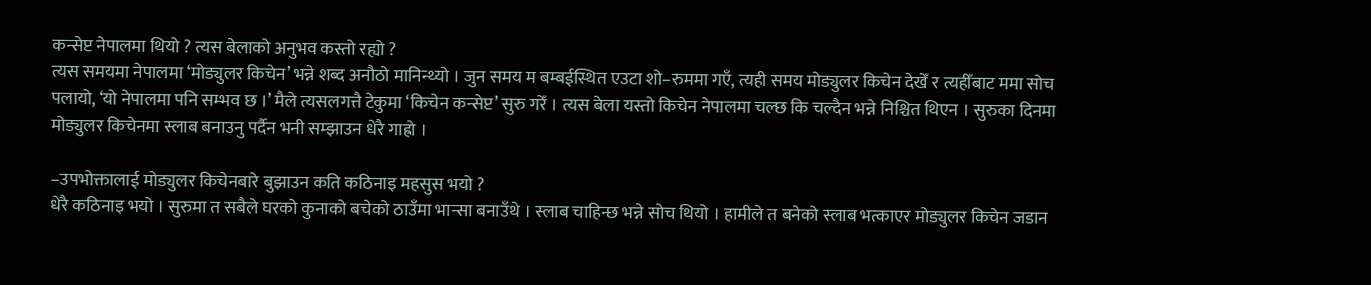कन्सेप्ट नेपालमा थियो ? त्यस बेलाको अनुभव कस्तो रह्यो ?
त्यस समयमा नेपालमा ‘मोड्युलर किचेन’ भन्ने शब्द अनौठो मानिन्थ्यो । जुन समय म बम्बईस्थित एउटा शो–रुममा गएँ, त्यही समय मोड्युलर किचेन देखेँ र त्यहीँबाट ममा सोच पलायो, ‘यो नेपालमा पनि सम्भव छ ।’ मैले त्यसलगत्तै टेकुमा ‘किचेन कन्सेप्ट’ सुरु गरेँ । त्यस बेला यस्तो किचेन नेपालमा चल्छ कि चल्दैन भन्ने निश्चित थिएन । सुरुका दिनमा मोड्युलर किचेनमा स्लाब बनाउनु पर्दैन भनी सम्झाउन धेरै गाह्रो ।

–उपभोक्तालाई मोड्युलर किचेनबारे बुझाउन कति कठिनाइ महसुस भयो ?
धेरै कठिनाइ भयो । सुरुमा त सबैले घरको कुनाको बचेको ठाउँमा भान्सा बनाउँथे । स्लाब चाहिन्छ भन्ने सोच थियो । हामीले त बनेको स्लाब भत्काएर मोड्युलर किचेन जडान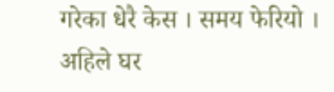गरेका धेरै केस । समय फेरियो । अहिले घर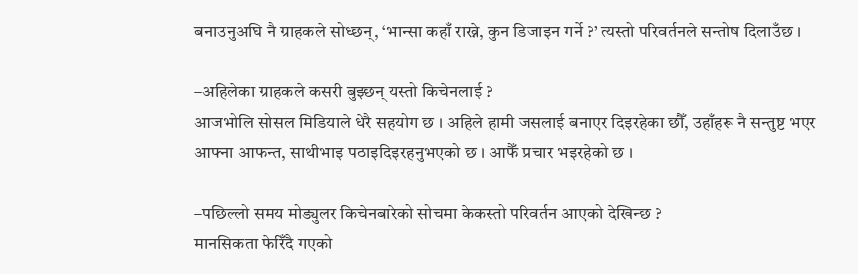बनाउनुअघि नै ग्राहकले सोध्छन्, ‘भान्सा कहाँ राख्ने, कुन डिजाइन गर्ने ?’ त्यस्तो परिवर्तनले सन्तोष दिलाउँछ ।

–अहिलेका ग्राहकले कसरी बुझ्छन् यस्तो किचेनलाई ?
आजभोलि सोसल मिडियाले धेरै सहयोग छ । अहिले हामी जसलाई बनाएर दिइरहेका छौँ, उहाँहरू नै सन्तुष्ट भएर आफ्ना आफन्त, साथीभाइ पठाइदिइरहनुभएको छ । आफैँ प्रचार भइरहेको छ ।

–पछिल्लो समय मोड्युलर किचेनबारेको सोचमा केकस्तो परिवर्तन आएको देखिन्छ ?
मानसिकता फेरिँदै गएको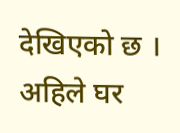देखिएको छ । अहिले घर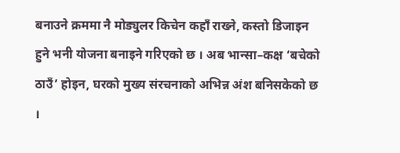बनाउने क्रममा नै मोड्युलर किचेन कहाँ राख्ने, कस्तो डिजाइन हुने भनी योजना बनाइने गरिएको छ । अब भान्सा–कक्ष ‘बचेको ठाउँ’ होइन, घरको मुख्य संरचनाको अभिन्न अंश बनिसकेको छ ।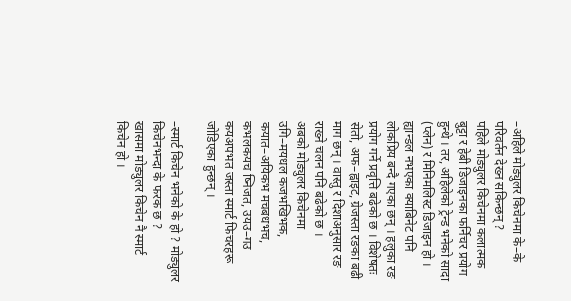–अहिले मोड्युलर किचेनमा के–के परिवर्तन देख्न सकिन्छन् ?
पहिले मोड्युलर किचेनमा कलात्मक बुट्टा र हेबी डिजाइनका फर्निचर प्रयोग हुन्थे । तर, अहिलेको ट्रेन्ड भनेको सादा (प्लेन) र मिनिमलिस्ट डिजाइन हो । ह्यान्डल नभएका क्याबिनेट पनि लोकप्रिय बन्दै गएका छन् । हलुका रङ प्रयोग गर्ने प्रवृत्ति बढेको छ । विशेषतः सेतो, अफ–ह्वाइट, ग्रेजस्ता रङका बढी माग छन् । वास्तु र दिशाअनुसार रङ राख्ने चलन पनि बढेको छ ।
अबको मोड्युलर किचेनमा उगि–मयधल कजभखिभक, कयात–अयिकभ मचबधभच, कभलकयच ष्निजत, उयउ–गउ कयअपभत जस्ता स्मार्ट फिचरहरू जोडिएका हुन्छन् ।

–स्मार्ट किचेन भनेको के हो ? मोड्युलर किचेनभन्दा के फरक छ ?
खासमा मोड्युलर किचेन नै स्मार्ट किचेन हो ।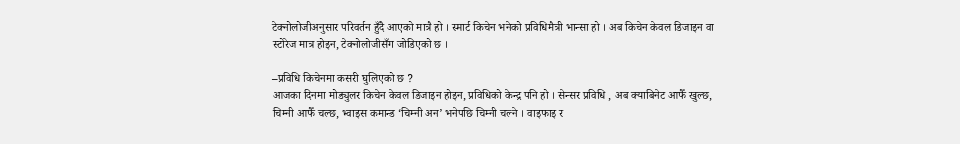टेक्नोलोजीअनुसार परिवर्तन हुँदै आएको मात्रै हो । स्मार्ट किचेन भनेको प्रविधिमैत्री भान्सा हो । अब किचेन केवल डिजाइन वा स्टोरेज मात्र होइन, टेक्नोलोजीसँग जोडिएको छ ।

–प्रविधि किचेनमा कसरी घुलिएको छ ?
आजका दिनमा मोड्युलर किचेन केवल डिजाइन होइन, प्रविधिको केन्द्र पनि हो । सेन्सर प्रविधि , अब क्याबिनेट आफैँ खुल्छ, चिम्नी आफैँ चल्छ, भ्वाइस कमान्ड ‘चिम्नी अन’ भनेपछि चिम्नी चल्ने । वाइफाइ र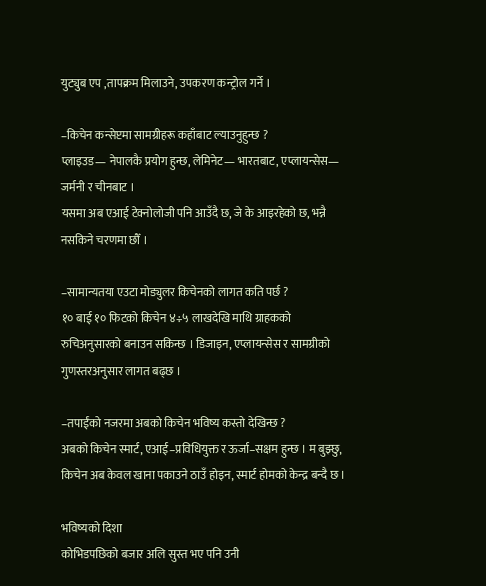युट्युब एप ,तापक्रम मिलाउने, उपकरण कन्ट्रोल गर्ने ।

–किचेन कन्सेप्टमा सामग्रीहरू कहाँबाट ल्याउनुहुन्छ ?
प्लाइउड— नेपालकै प्रयोग हुन्छ, लेमिनेट— भारतबाट, एप्लायन्सेस— जर्मनी र चीनबाट ।
यसमा अब एआई टेक्नोलोजी पनि आउँदै छ, जे के आइरहेको छ, भन्नै नसकिने चरणमा छौँ ।

–सामान्यतया एउटा मोड्युलर किचेनको लागत कति पर्छ ?
१० बाई १० फिटको किचेन ४÷५ लाखदेखि माथि ग्राहकको रुचिअनुसारको बनाउन सकिन्छ । डिजाइन, एप्लायन्सेस र सामग्रीको गुणस्तरअनुसार लागत बढ्छ ।

–तपाईंको नजरमा अबको किचेन भविष्य कस्तो देखिन्छ ?
अबको किचेन स्मार्ट, एआई–प्रविधियुक्त र ऊर्जा–सक्षम हुन्छ । म बुझ्छु, किचेन अब केवल खाना पकाउने ठाउँ होइन, स्मार्ट होमको केन्द्र बन्दै छ ।

भविष्यको दिशा
कोभिडपछिको बजार अलि सुस्त भए पनि उनी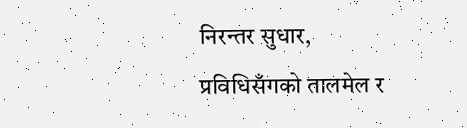निरन्तर सुधार, प्रविधिसँगको तालमेल र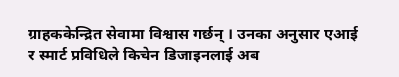ग्राहककेन्द्रित सेवामा विश्वास गर्छन् । उनका अनुसार एआई र स्मार्ट प्रविधिले किचेन डिजाइनलाई अब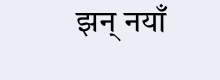झन् नयाँ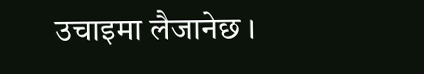उचाइमा लैजानेछ ।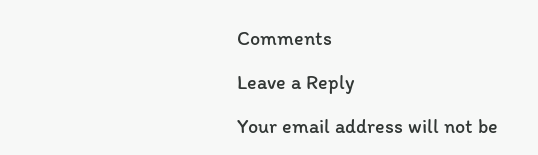Comments

Leave a Reply

Your email address will not be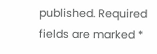published. Required fields are marked *